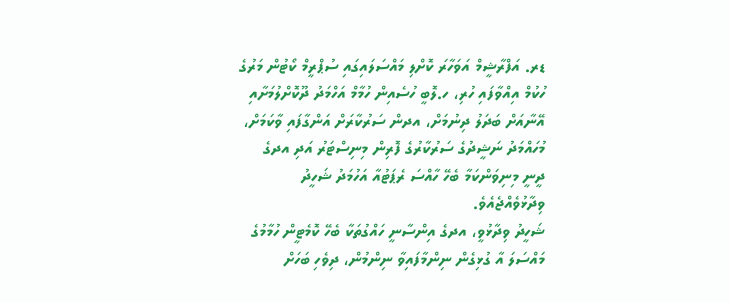ޑރ. އަފްރާޝީމް އަވަހާރަ ކޮށްލި މައްސަލައިގައި ސުޕްރީމް ކޯޓުން މަރުގެ ހުކުމް އިއްވާފައި ހުރި، ހ.ލޮބީ ހުސެއިން ހުމާމް އަހްމަދު ދޫކޮށްލުމަށާއި އޭނާއަށް ބަދަލު ދިނުމަށް، އދން ސަރުކާރަށް އަންގާފައި ވާކަމަށް، މުހައްމަދު ނަޝީދުގެ ސަރުކާރުގެ ފޮރިން މިނިސްޓަރު އަދި އދގެ ދީނީ މިނިވަންކަމާ ބެހޭ ހާއްސަ ރެޕަޓުއާ އަހުމަދު ޝަހީދު ވިދާޅުވެއްޖެއެވެ.
ޝަހީދު ވިދާޅުވީ، އދގެ އިންސާނީ ހައްގުތަކާ ބެހޭ ކޮމެޓީން ހުމާމުގެ މައްސަލަ އާ ގުޅިގެން ނިންމާފައިވާ ނިންމުން، ދިވެހި ބަހަށް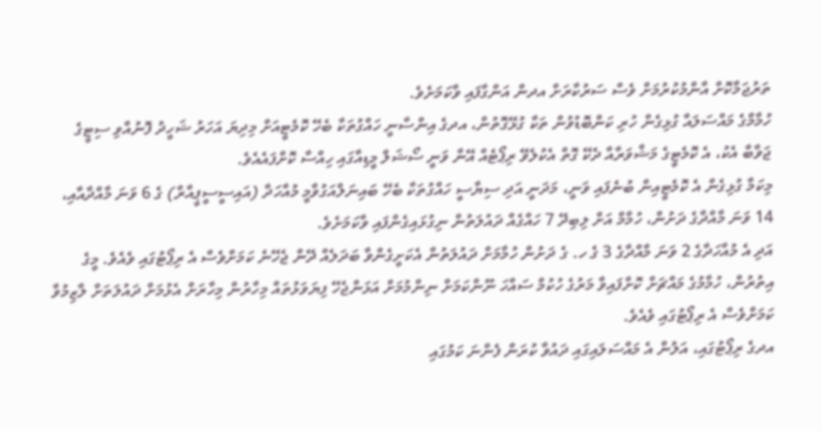ތަރުޖަމާކޮށް އާންމުކުރުމަށް ވެސް ސަރުކާރަށް އދން އަންގާފައި ވާކަމަށެވެ.
ހުމާމްގެ މައްސަލައާ ގުޅިގެން ހުރި ކަންބޮޑުވުން ތަކާ ގުޅޭގޮތުން، އދގެ އިންސާނީ ހައްގުތަކާ ބެހޭ ކޮމެޓީއަށް މިދިޔަ އަހަރު ޝަހީދު ފޮނުއްވި ސިޓީގެ ޖަވާބާ އެކު، އެ ކޮމެޓީގެ މަޝްވަރާއާ ދެކޭ ގޮތް އެކުލެވޭ ރިޕޯޓެއް އޭނާ ވަނީ ސޯޝަލް މީޑިއާގައި ހިއްސާ ކޮށްފައެއެވެ.
މިކަމާ ގުޅިގެން އެ ކޮމެޓީއިން ބުނެފައި ވަނީ، މަދަނީ އަދި ސިޔާސީ ހައްގުތަކާ ބެހޭ ބައިނަލްއަގުވާމީ މުއާހަދާ (އައިސީސީޕީއާރް) ގެ 6 ވަނަ މާއްދާއާއި، 14 ވަނަ މާއްދާގެ ދަށުން، ހުމާމް އަށް ލިބިދޭ 7 ހައްގެއް ދައުލަތުން ނިގުޅައިގެންފައި ވާކަމަށެވެ.
އަދި އެ މުއާހަދާގެ 2 ވަނަ މާއްދާގެ 3 ގެ ހ. ގެ ދަށުން ހުމާމަށް ދައުލަތުން އެކަށީގެންވާ ބަދަލެއް ދޭން ޖެހޭނެ ކަމަށްވެސް އެ ރިޕޯޓުގައި ވެއެވެ. މީގެ އިތުރުން، ހުމާމުގެ މައްޗަށް ކޮށްފައިވާ މަރުގެ ހުކުމް ސައްހަ ނޫންކަމަށް ނިންމުމަށް އަޅަންޖެހޭ ފިޔަވަޅުތައް މިހާރުން މިހާރަށް އެޅުމަށް ދައުލަތަށް ލާޒިމުވާ ކަމަށްވެސް އެ ރިޕޯޓުގައި ވެއެވެ.
އދގެ ރިޕޯޓުގައި، އަލުން އެ މައްސަލައިގައި ދައުވާ ކުރަން ފެންނަ ކަމުގައި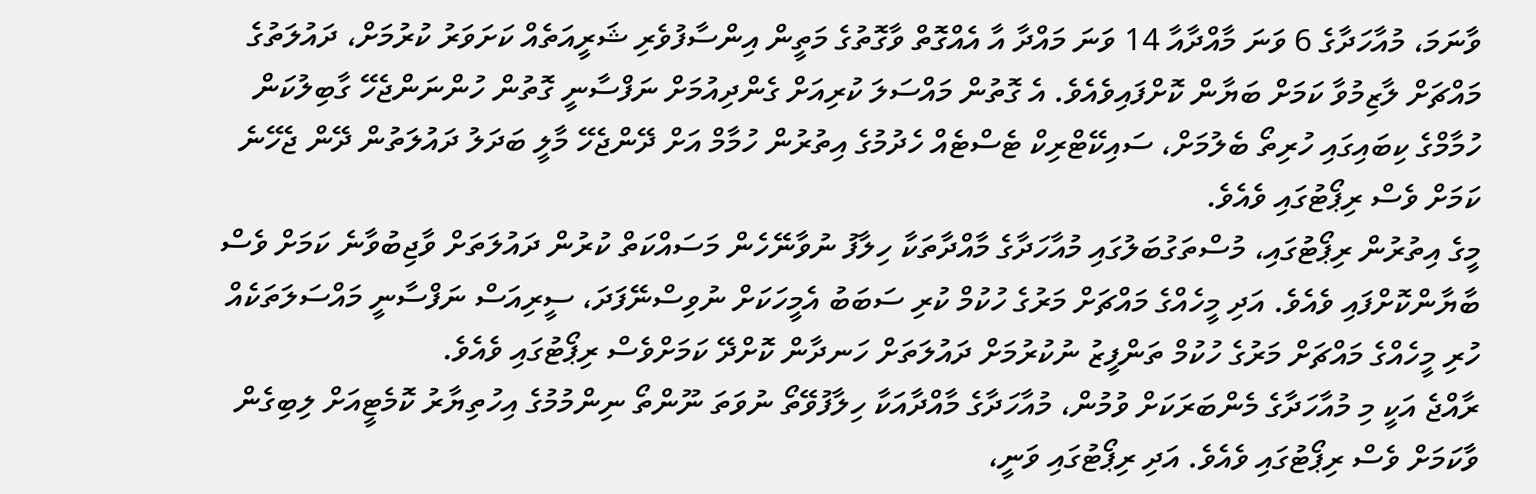ވާނަމަ، މުއާހަދާގެ 6 ވަނަ މާއްދާއާ 14 ވަނަ މައްދާ އާ އެއްގޮތް ވާގޮތުގެ މަތީން އިންސާފުވެރި ޝަރީއަތެއް ކަށަވަރު ކުރުމަށް، ދައުލަތުގެ މައްޗަށް ލާޒިމުވާ ކަމަށް ބަޔާން ކޮށްފައިވެއެވެ. އެ ގޮތުން މައްސަލަ ކުރިއަށް ގެންދިއުމަށް ނަފްސާނީ ގޮތުން ހުންނަންޖެހޭ ގާބިލުކަން ހުމާމްގެ ކިބައިގައި ހުރިތޯ ބެލުމަށް، ސައިކޭޓްރިކް ޓެސްޓެއް ހެދުމުގެ އިތުރުން ހުމާމް އަށް ދޭންޖެހޭ މާލީ ބަދަލު ދައުލަތުން ދޭން ޖެހޭނެ ކަމަށް ވެސް ރިޕޯޓުގައި ވެއެވެ.
މީގެ އިތުރުން ރިޕޯޓުގައި، މުސްތަގުބަލުގައި މުއާހަދާގެ މާއްދާތަކާ ހިލާފު ނުވާނޭހެން މަސައްކަތް ކުރުން ދައުލަތަށް ވާޖިބުވާނެ ކަމަށް ވެސް ބާޔާންކޮށްފައި ވެއެވެ. އަދި މީހެއްގެ މައްޗަށް މަރުގެ ހުކުމް ކުރި ސަބަބު އެމީހަކަށް ނުވިސްނޭފަދަ، ސީރިއަސް ނަފްސާނީ މައްސަލަތަކެއް ހުރި މީހެއްގެ މައްޗަށް މަރުގެ ހުކުމް ތަންފީޒު ނުކުރުމަށް ދައުލަތަށް ހަނދާން ކޮށްދޭ ކަމަށްވެސް ރިޕޯޓުގައި ވެއެވެ.
ރާއްޖެ އަކީ މި މުއާހަދާގެ މެންބަރަކަށް ވުމުން، މުއާހަދާގެ މާއްދާއަކާ ހިލާފުވޭތޯ ނުވަތަ ނޫންތޯ ނިންމުމުގެ އިހުތިޔާރު ކޮމެޓީއަށް ލިބިގެން ވާކަމަށް ވެސް ރިޕޯޓުގައި ވެއެވެ. އަދި ރިޕޯޓުގައި ވަނީ،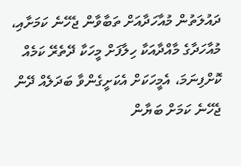ދައުލަތުން މުއާހަދާއަށް ތަބާވާން ޖެހޭނެ ކަމަށާއި، މުއާހަދާގެ މާއްދާއަކާ ހިލާފަށް މީހަކާ ދޭތެރޭ ކަމެއް ކޮށްފިނަމަ، އެމީހަކަށް އެކަށީގެންވާ ބަދަލެއް ދޭން ޖެހޭނެ ކަމަށް ބަޔާން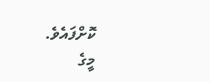ކޮށްފައެވެ.
މީގެ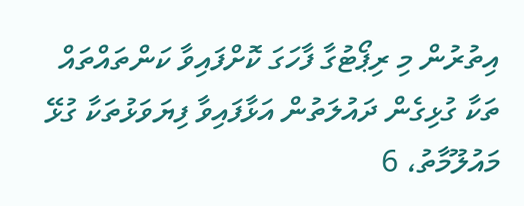އިތުރުން މި ރިޕޯޓުގާ ފާހަގަ ކޮށްފައިވާ ކަންތައްތައް ތަކާ ގުޅިގެން ދައުލަތުން އަޅާފައިވާ ފިޔަވަޅުތަކާ ގުޅޭ މައުލޫމާތު، 6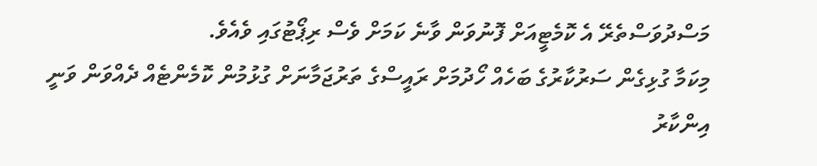މަސްދުވަސްތެރޭ އެ ކޮމެޓީއަށް ފޮނުވަން ވާނެ ކަމަށް ވެސް ރިޕޯޓުގައި ވެއެވެ.
މިކަމާ ގުޅިގެން ސަރުކާރުގެ ބަހެއް ހޯދުމަށް ރައީސްގެ ތަރުޖަމާނަށް ގުޅުމުން ކޮމެންޓެއް ދެއްވަން ވަނީ އިންކާރު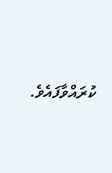ކުރައްވާފައެވެ.